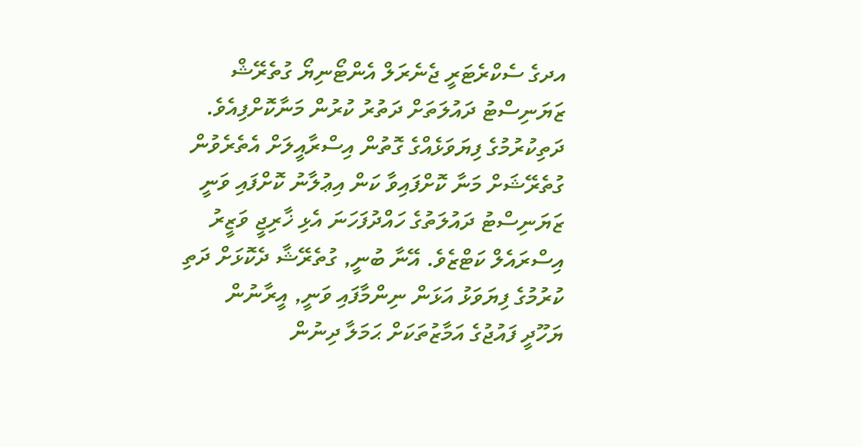އދގެ ސެކްރެޓަރީ ޖެނެރަލް އެންޓޯނިޔޯ ގުތެރޭޝް ޒަޔަނިސްޓު ދައުލަތަށް ދަތުރު ކުރުން މަނާކޮށްފިއެވެ. ދަތިކުރުމުގެ ފިޔަވަޅެއްގެ ގޮތުން އިސްރާއީލަށް އެތެރެވުން ގުތެރޭޝަށް މަނާ ކޮށްފައިވާ ކަން އިޢުލާނު ކޮށްފައި ވަނީ ޒަޔަނިސްޓު ދައުލަތުގެ ހައްދުފަހަނަ އެޅި ޚާރިޖީ ވަޒީރު އިސްރައެލް ކަޓްޒެވެ. އޭނާ ބުނީ, ގުތެރޭޝާ ދެކޮޅަށް ދަތި ކުރުމުގެ ފިޔަވަޅު އަޅަން ނިންމާފައި ވަނީ, އީރާނުން ޔަހޫދީ ފައުޖުގެ އަމާޒުތަކަށް ޙަމަލާ ދިނުން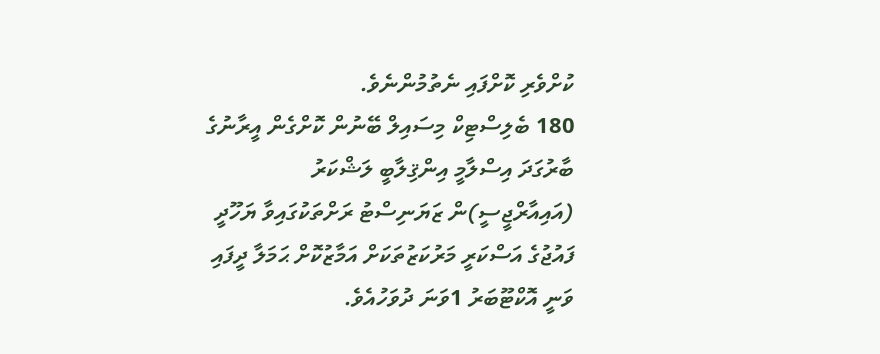ކުށްވެރި ކޮށްފައި ނެތުމުންނެވެ.
180 ބެލިސްޓިކް މިސައިލް ބޭނުން ކޮށްގެން އީރާނުގެ ބާރުގަދަ އިސްލާމީ އިންޤިލާބީ ލަޝްކަރު (އައިއާރްޖީސީ)ން ޒަޔަނިސްޓު ރަށްތަކުގައިވާ ޔަހޫދީ ފައުޖުގެ އަސްކަރީ މަރުކަޒުތަކަށް އަމާޒުކޮށް ޙަމަލާ ދީފައި ވަނީ އޮކްޓޫބަރު 1ވަނަ ދުވަހުއެވެ.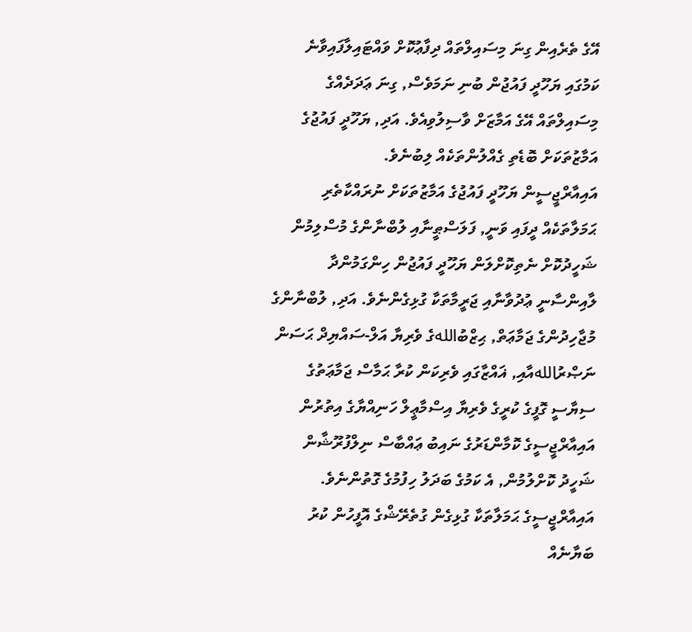އޭގެ ތެރެއިން ގިނަ މިސައިލްތައް ދިފާޢުކޮށް ވައްޓައިލާފައިވާނެ ކަމުގައި ޔަހޫދީ ފައުޖުން ބުނި ނަމަވެސް, ގިނަ ޢަދަދެއްގެ މިސައިލްތައް އޭގެ އަމާޒަށް ވާސިލުވިއެވެ. އަދި, ޔަހޫދީ ފައުޖުގެ އަމާޒުތަކަށް ބޮޑެތި ގެއްލުންތަކެއް ލިބުނެވެ.
އައިއާރްޖީސީން ޔަހޫދީ ފައުޖުގެ އަމާޒުތަކަށް ނުރައްކާތެރި ޙަމަލާތަކެއް ދީފައި ވަނީ, ފަލަސްޠީނާއި ލުބްނާންގެ މުސްލިމުން ޝަހީދުކޮށް ނެތިކޮށްލަން ޔަހޫދީ ފައުޖުން ހިންގަމުންދާ ލާއިންސާނީ ޢުދުވާނާއި ޖަރީމާތަކާ ގުޅިގެންނެވެ. އަދި, ލުބްނާންގެ މުޖާހިދުންގެ ޖަމާޢަތް, ޙިޒްބުاللهގެ ވެރިޔާ އަލް-ސައްޔިދް ޙަސަން ނަޞްރުاللهއާއި, ޣައްޒާގައި ވެރިކަން ކުރާ ޙަމާސް ޖަމާޢަތުގެ ސިޔާސީ ގޮފީގެ ކުރީގެ ވެރިޔާ އިސްމާޢީލް ހަނިއްޔާގެ އިތުރުން އައިއާރްޖީސީގެ ކޮމާންޑަރުގެ ނައިބު ޢައްބާސް ނިލްފުރޫޝާން ޝަހީދު ކޮށްލުމުން, އެ ކަމުގެ ބަދަލު ހިފުމުގެ ގޮތުންނެވެ.
އައިއާރްޖީސީގެ ޙަމަލާތަކާ ގުޅިގެން ގުތެރޭޝްގެ އޮފީހުން ކުރު ބަޔާނެއް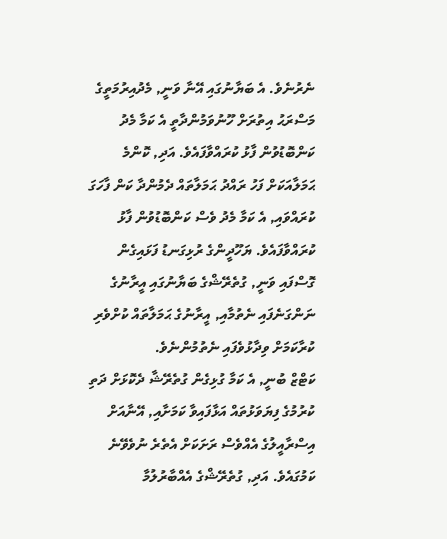ނެރުނެވެ. އެ ބަޔާނުގައި އޭނާ ވަނީ, މެދުއިރުމަތީގެ މަސްރަޙު އިތުރަށް ހޫނުވަމުންދާތީ އެ ކަމާ މެދު ކަންބޮޑުވުން ފާޅު ކުރައްވާފައެވެ. އަދި, ކޮންމެ ޙަމަލާއަކަށް ފަހު ރައްދު ޙަމަލާތައް ދެމުންދާ ކަން ފާހަގަ ކުރައްވައި, އެ ކަމާ މެދު ވެސް ކަންބޮޑުވުން ފާޅު ކުރައްވާފައެވެ. ޔަހޫދީންގެ ރުޅިގަނޑު ފަޅައިގެން ގޮސްފައި ވަނީ, ގުތެރޭޝްގެ ބަޔާނުގައި އީރާނުގެ ނަންގަނެފައި ނެތުމާއި, އީރާނުގެ ޙަމަލާތައް ކުށްވެރި ކުރާކަމަށް ވިދާޅުވެފައި ނެތުމުންނެވެ.
ކަޓްޒް ބުނީ, އެ ކަމާ ގުޅިގެން ގުތެރޭޝާ ދެކޮޅަށް ދަތި ކުރުމުގެ ފިޔަވަޅުތައް އަޅާފައިވާ ކަމަށާއި, އޭނާއަށް އިސްރާއީލުގެ އެއްވެސް ރަށަކަށް އެތެރެ ނުވެވޭނެ ކަމުގައެވެ. އަދި, ގުތެރޭޝްގެ އެއްބާރުލުމާ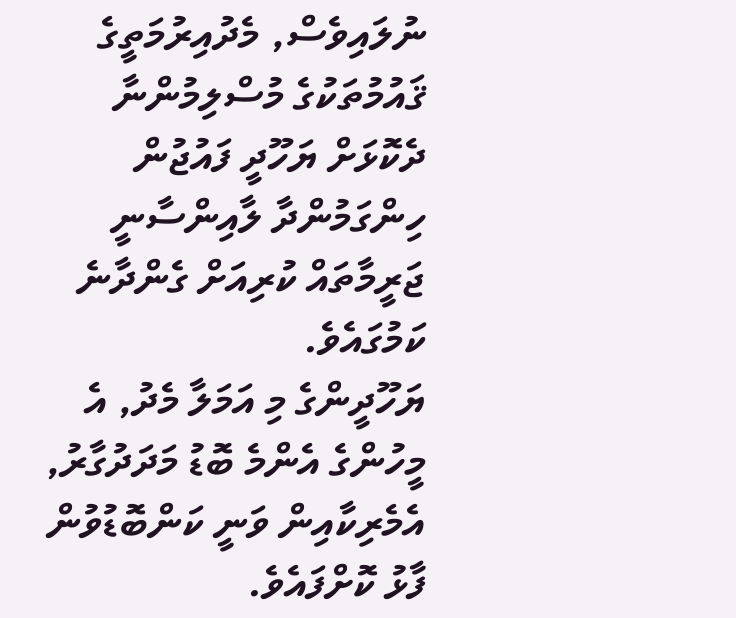ނުލައިވެސް, މެދުއިރުމަތީގެ ޤައުމުތަކުގެ މުސްލިމުންނާ ދެކޮޅަށް ޔަހޫދީ ފައުޖުން ހިންގަމުންދާ ލާއިންސާނީ ޖަރީމާތައް ކުރިއަށް ގެންދާނެ ކަމުގައެވެ.
ޔަހޫދީންގެ މި އަމަލާ މެދު, އެ މީހުންގެ އެންމެ ބޮޑު މަދަދުގާރު, އެމެރިކާއިން ވަނީ ކަންބޮޑުވުން ފާޅު ކޮށްފައެވެ.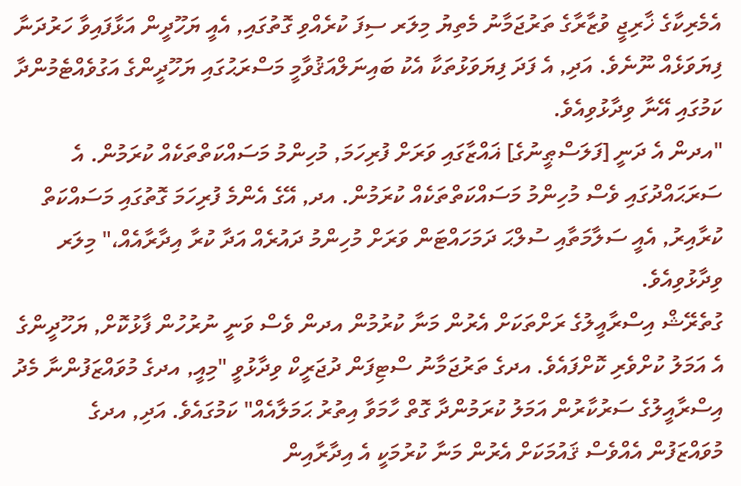އެމެރިކާގެ ޚާރިޖީ ވުޒާރާގެ ތަރުޖަމާނު މެތިޔު މިލަރ ސިފަ ކުރެއްވި ގޮތުގައި, އެއީ ޔަހޫދީން އަޅާފައިވާ ހަރުދަނާ ފިޔަވަޅެއް ނޫނެވެ. އަދި, އެ ފަދަ ފިޔަވަޅުތަކާ އެކު ބައިނަލްއަޤުވާމީ މަސްރަޙުގައި ޔަހޫދީންގެ އަގުވެއްޓެމުންދާ ކަމުގައި އޭނާ ވިދާޅުވިއެވެ.
"އދން އެ ދަނީ [ފަލަސްޠީނުގެ] ޣައްޒާގައި ވަރަށް ފުރިހަމަ, މުހިންމު މަސައްކަތްތަކެއް ކުރަމުން. އެ ސަރަޙައްދުގައި ވެސް މުހިންމު މަސައްކަތްތަކެއް ކުރަމުން. އދ, އޭގެ އެންމެ ފުރިހަމަ ގޮތުގައި މަސައްކަތް ކުރާއިރު, އެއީ ސަލާމަތާއި ސުލްޙަ ދަމަހައްޓަން ވަރަށް މުހިންމު ދައުރެއް އަދާ ކުރާ އިދާރާއެއް،" މިލަރ ވިދާޅުވިއެވެ.
ގުތެރޭޝް އިސްރާއީލުގެ ރަށްތަކަށް އެރުން މަނާ ކުރުމުން އދން ވެސް ވަނީ ނުރުހުން ފާޅުކޮށް, ޔަހޫދީންގެ އެ އަމަލު ކުށްވެރި ކޮށްފައެވެ. އދގެ ތަރުޖަމާނު ސްޓިފަން ދުޖަރީކް ވިދާޅުވީ "މިއީ, އދގެ މުވައްޒަފުންނާ މެދު އިސްރާއީލުގެ ސަރުކާރުން އަމަލު ކުރަމުންދާ ގޮތް ހާމަވާ އިތުރު ޙަމަލާއެއް" ކަމުގައެވެ. އަދި, އދގެ މުވައްޒަފުން އެއްވެސް ޤައުމަކަށް އެރުން މަނާ ކުރުމަކީ އެ އިދާރާއިން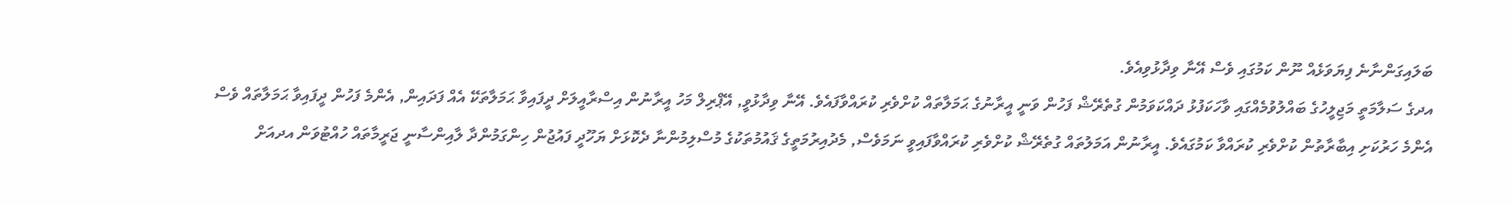ބަލައިގަންނާނެ ފިޔަވަޅެއް ނޫން ކަމުގައި ވެސް އޭނާ ވިދާޅުވިއެވެ.
އދގެ ސަލާމަތީ މަޖިލީހުގެ ބައްލުވުމެއްގައި ވާހަކަފުޅު ދައްކަވަމުން ގުތެރޭޝް ފަހުން ވަނީ އީރާނުގެ ޙަމަލާތައް ކުށްވެރި ކުރައްވާފައެވެ. އޭނާ ވިދާޅުވީ, އޭޕްރިލް މަހު އީރާނުން އިސްރާއީލަށް ދީފައިވާ ޙަމަލާތަކޭ އެއް ފަދައިން, އެންމެ ފަހުން ދީފައިވާ ޙަމަލާތައް ވެސް އެންމެ ހަރުކަށި އިބާރާތުން ކުށްވެރި ކުރައްވާ ކަމުގައެވެ. އީރާނުން އަމަލުތައް ގުތެރޭޝް ކުށްވެރި ކުރައްވާފައިވީ ނަމަވެސް, މެދުއިރުމަތީގެ ޤައުމުތަކުގެ މުސްލިމުންނާ ދެކޮޅަށް ޔަހޫދީ ފައުޖުން ހިންގަމުންދާ ލާއިންސާނީ ޖަރީމާތައް ހުއްޓުވަން އދއަށް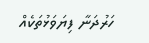ހަރުދަނާ ފިޔަވަޅުތަކެއް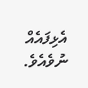އެޅިފައެއް ނުވެއެވެ.